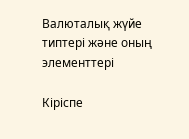Валюталық жүйе типтері және оның элементтері

Кіріспе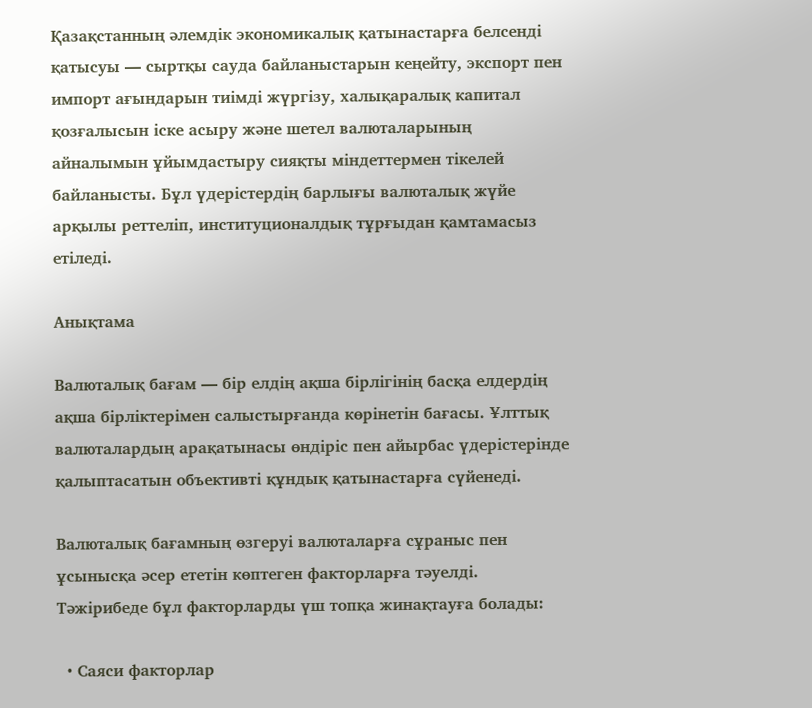Қазақстанның әлемдік экономикалық қатынастарға белсенді қатысуы — сыртқы сауда байланыстарын кеңейту, экспорт пен импорт ағындарын тиімді жүргізу, халықаралық капитал қозғалысын іске асыру және шетел валюталарының айналымын ұйымдастыру сияқты міндеттермен тікелей байланысты. Бұл үдерістердің барлығы валюталық жүйе арқылы реттеліп, институционалдық тұрғыдан қамтамасыз етіледі.

Анықтама

Валюталық бағам — бір елдің ақша бірлігінің басқа елдердің ақша бірліктерімен салыстырғанда көрінетін бағасы. Ұлттық валюталардың арақатынасы өндіріс пен айырбас үдерістерінде қалыптасатын объективті құндық қатынастарға сүйенеді.

Валюталық бағамның өзгеруі валюталарға сұраныс пен ұсынысқа әсер ететін көптеген факторларға тәуелді. Тәжірибеде бұл факторларды үш топқа жинақтауға болады:

  • Саяси факторлар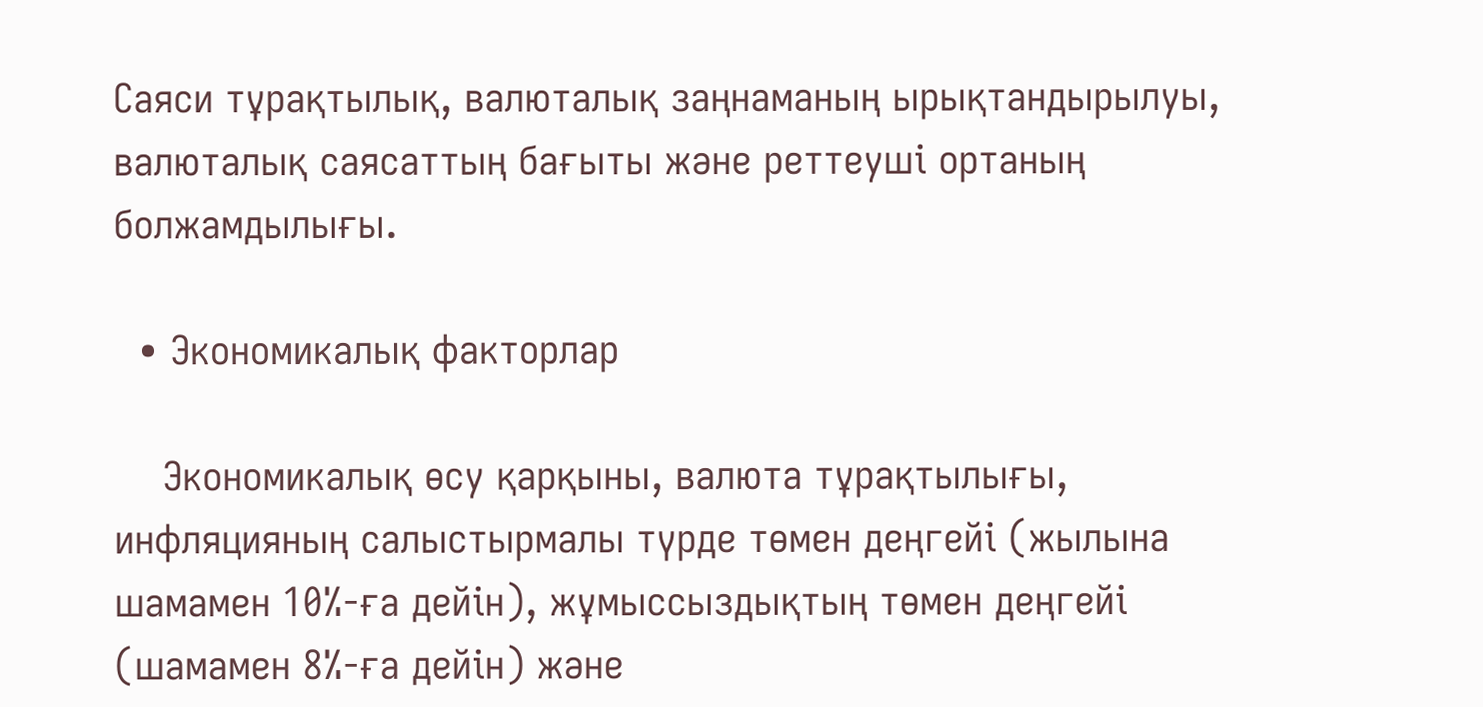Саяси тұрақтылық, валюталық заңнаманың ырықтандырылуы, валюталық саясаттың бағыты және реттеуші ортаның болжамдылығы.

  • Экономикалық факторлар

    Экономикалық өсу қарқыны, валюта тұрақтылығы, инфляцияның салыстырмалы түрде төмен деңгейі (жылына шамамен 10%-ға дейін), жұмыссыздықтың төмен деңгейі (шамамен 8%-ға дейін) және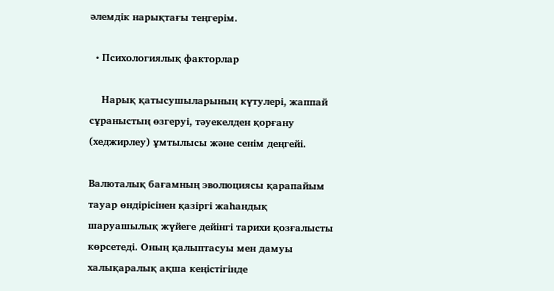әлемдік нарықтағы теңгерім.

  • Психологиялық факторлар

    Нарық қатысушыларының күтулері, жаппай сұраныстың өзгеруі, тәуекелден қорғану (хеджирлеу) ұмтылысы және сенім деңгейі.

Валюталық бағамның эволюциясы қарапайым тауар өндірісінен қазіргі жаһандық шаруашылық жүйеге дейінгі тарихи қозғалысты көрсетеді. Оның қалыптасуы мен дамуы халықаралық ақша кеңістігінде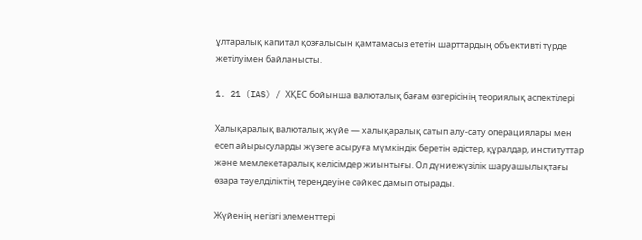ұлтаралық капитал қозғалысын қамтамасыз ететін шарттардың объективті түрде жетілуімен байланысты.

1. 21 (IAS) / ХҚЕС бойынша валюталық бағам өзгерісінің теориялық аспектілері

Халықаралық валюталық жүйе — халықаралық сатып алу-сату операциялары мен есеп айырысуларды жүзеге асыруға мүмкіндік беретін әдістер, құралдар, институттар және мемлекетаралық келісімдер жиынтығы. Ол дүниежүзілік шаруашылықтағы өзара тәуелділіктің тереңдеуіне сәйкес дамып отырады.

Жүйенің негізгі элементтері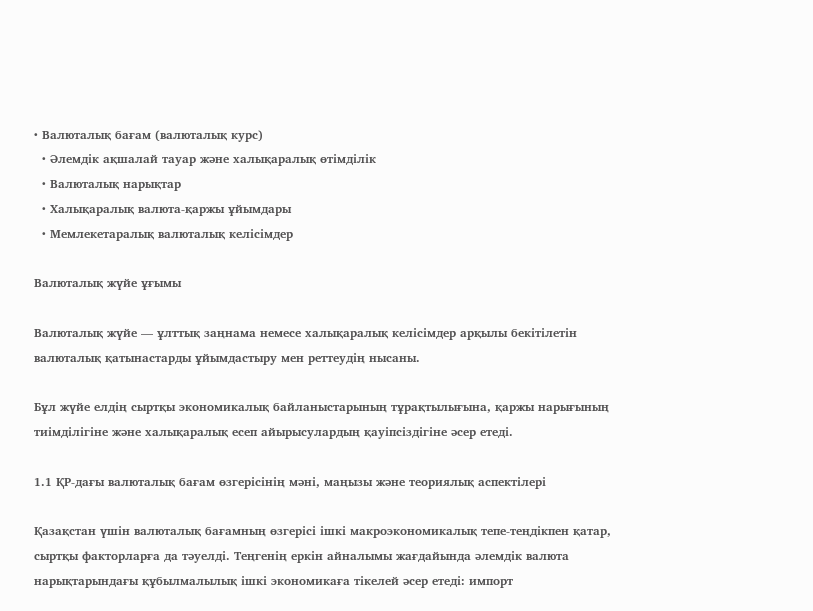• Валюталық бағам (валюталық курс)
  • Әлемдік ақшалай тауар және халықаралық өтімділік
  • Валюталық нарықтар
  • Халықаралық валюта-қаржы ұйымдары
  • Мемлекетаралық валюталық келісімдер

Валюталық жүйе ұғымы

Валюталық жүйе — ұлттық заңнама немесе халықаралық келісімдер арқылы бекітілетін валюталық қатынастарды ұйымдастыру мен реттеудің нысаны.

Бұл жүйе елдің сыртқы экономикалық байланыстарының тұрақтылығына, қаржы нарығының тиімділігіне және халықаралық есеп айырысулардың қауіпсіздігіне әсер етеді.

1.1 ҚР-дағы валюталық бағам өзгерісінің мәні, маңызы және теориялық аспектілері

Қазақстан үшін валюталық бағамның өзгерісі ішкі макроэкономикалық тепе-теңдікпен қатар, сыртқы факторларға да тәуелді. Теңгенің еркін айналымы жағдайында әлемдік валюта нарықтарындағы құбылмалылық ішкі экономикаға тікелей әсер етеді: импорт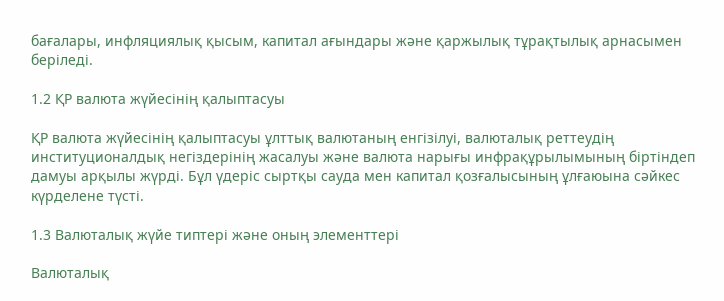бағалары, инфляциялық қысым, капитал ағындары және қаржылық тұрақтылық арнасымен беріледі.

1.2 ҚР валюта жүйесінің қалыптасуы

ҚР валюта жүйесінің қалыптасуы ұлттық валютаның енгізілуі, валюталық реттеудің институционалдық негіздерінің жасалуы және валюта нарығы инфрақұрылымының біртіндеп дамуы арқылы жүрді. Бұл үдеріс сыртқы сауда мен капитал қозғалысының ұлғаюына сәйкес күрделене түсті.

1.3 Валюталық жүйе типтері және оның элементтері

Валюталық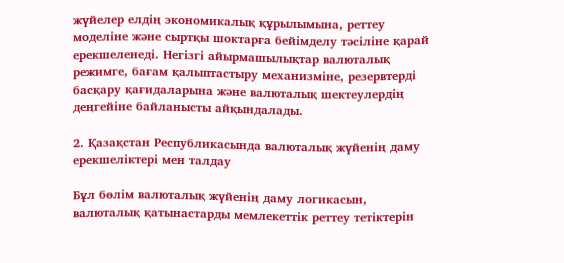жүйелер елдің экономикалық құрылымына, реттеу моделіне және сыртқы шоктарға бейімделу тәсіліне қарай ерекшеленеді. Негізгі айырмашылықтар валюталық режимге, бағам қалыптастыру механизміне, резервтерді басқару қағидаларына және валюталық шектеулердің деңгейіне байланысты айқындалады.

2. Қазақстан Республикасында валюталық жүйенің даму ерекшеліктері мен талдау

Бұл бөлім валюталық жүйенің даму логикасын, валюталық қатынастарды мемлекеттік реттеу тетіктерін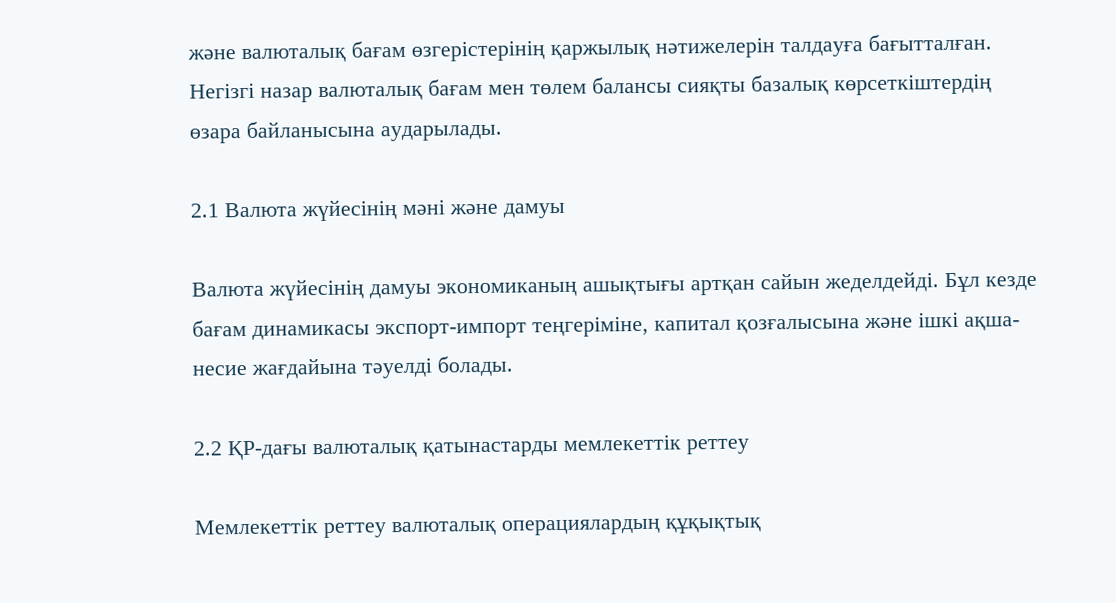және валюталық бағам өзгерістерінің қаржылық нәтижелерін талдауға бағытталған. Негізгі назар валюталық бағам мен төлем балансы сияқты базалық көрсеткіштердің өзара байланысына аударылады.

2.1 Валюта жүйесінің мәні және дамуы

Валюта жүйесінің дамуы экономиканың ашықтығы артқан сайын жеделдейді. Бұл кезде бағам динамикасы экспорт-импорт теңгеріміне, капитал қозғалысына және ішкі ақша-несие жағдайына тәуелді болады.

2.2 ҚР-дағы валюталық қатынастарды мемлекеттік реттеу

Мемлекеттік реттеу валюталық операциялардың құқықтық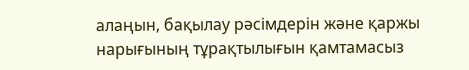алаңын, бақылау рәсімдерін және қаржы нарығының тұрақтылығын қамтамасыз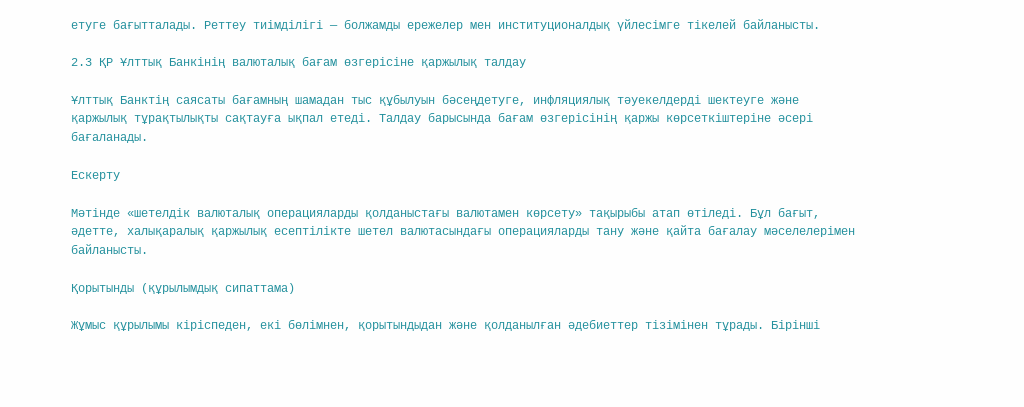етуге бағытталады. Реттеу тиімділігі — болжамды ережелер мен институционалдық үйлесімге тікелей байланысты.

2.3 ҚР Ұлттық Банкінің валюталық бағам өзгерісіне қаржылық талдау

Ұлттық Банктің саясаты бағамның шамадан тыс құбылуын бәсеңдетуге, инфляциялық тәуекелдерді шектеуге және қаржылық тұрақтылықты сақтауға ықпал етеді. Талдау барысында бағам өзгерісінің қаржы көрсеткіштеріне әсері бағаланады.

Ескерту

Мәтінде «шетелдік валюталық операцияларды қолданыстағы валютамен көрсету» тақырыбы атап өтіледі. Бұл бағыт, әдетте, халықаралық қаржылық есептілікте шетел валютасындағы операцияларды тану және қайта бағалау мәселелерімен байланысты.

Қорытынды (құрылымдық сипаттама)

Жұмыс құрылымы кіріспеден, екі бөлімнен, қорытындыдан және қолданылған әдебиеттер тізімінен тұрады. Бірінші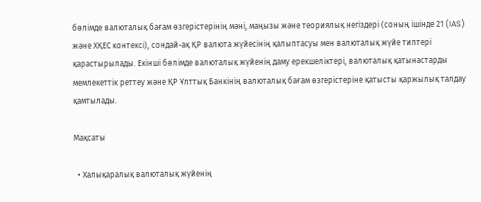бөлімде валюталық бағам өзгерістерінің мәні, маңызы және теориялық негіздері (соның ішінде 21 (IAS) және ХҚЕС контексі), сондай-ақ ҚР валюта жүйесінің қалыптасуы мен валюталық жүйе типтері қарастырылады. Екінші бөлімде валюталық жүйенің даму ерекшеліктері, валюталық қатынастарды мемлекеттік реттеу және ҚР Ұлттық Банкінің валюталық бағам өзгерістеріне қатысты қаржылық талдау қамтылады.

Мақсаты

  • Халықаралық валюталық жүйенің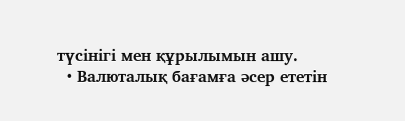түсінігі мен құрылымын ашу.
  • Валюталық бағамға әсер ететін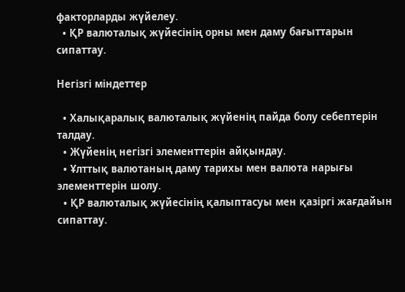факторларды жүйелеу.
  • ҚР валюталық жүйесінің орны мен даму бағыттарын сипаттау.

Негізгі міндеттер

  • Халықаралық валюталық жүйенің пайда болу себептерін талдау.
  • Жүйенің негізгі элементтерін айқындау.
  • Ұлттық валютаның даму тарихы мен валюта нарығы элементтерін шолу.
  • ҚР валюталық жүйесінің қалыптасуы мен қазіргі жағдайын сипаттау.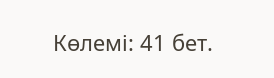Көлемі: 41 бет.